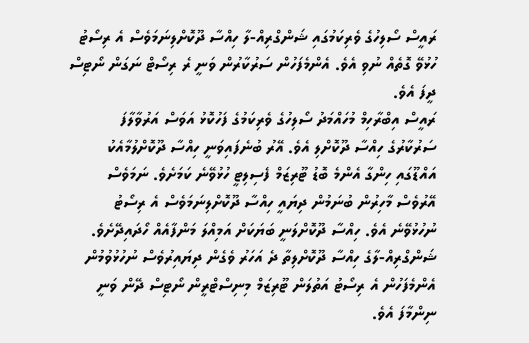ރައީސް ސޯލިހުގެ ވެރިކަމުގައި ޝަންގްރިއް-ލާ ހިއްސާ ދޫކޮށްލިނަމަވެސް އެ ރިސޯޓު ހުޅުވޭ ގޮތެއް ނުވި އެވެ. އެންމެފަހުން ސަރުކާރުން ވަނީ ރެ ރިސޯޓް ނަގަން ނޯޓިސް ދީފަ އެވެ.
ރައީސް އިބްރާހިމް މުހައްމަދު ސޯލިހުގެ ވެރިކަމުގެ ފަހުކޮޅު އަވަސް އަރުވާލާފަ ސަރުކާރުގެ ހިއްސާ ދޫކޮށްލި އެވެ. އޭރު ބުނެފައިވަނީ ހިއްސާ ދޫކޮށްލުމާއެކު އައްޑޫގައި ހިންގާ އެންމެ ބޮޑު ޓޫރިޒަމް ފެސިލިޓީ ހުޅުވޭނެ ކަމަށެވެ. ނަމަވެސް އޭރުވެސް މާހިރުން ބުނަމުން ދިޔައީ ހިއްސާ ދޫކޮށްލިނަމަވެސް އެ ރިސޯޓު ނުހުޅުވޭނެ އެވެ. ހިއްސާ ދޫކޮށްލަނީ ބަޔަކަށް އަމިއްލަ މަންފާއެއް ހޯދައިދޭށެވެ. ޝަންގްރިއް-ލާގެ ހިއްސާ ދޫކޮށްލިތާ ދެ އަހަރު ވެގެން ދިޔައިރުވެސް ނުހުޅުވުމުން އެންމެފަހުން އެ ރިސޯޓު އަތުލަން ޓޫރިޒަމް މިނިސްޓްރީން ނޯޓިސް ދޭން ވަނީ ނިންމާފަ އެވެ.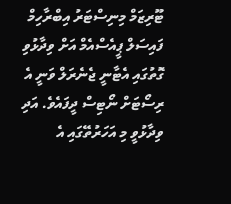ޓޫރިޒަމް މިނިސްޓަރު އިބްރާހިމް ފައިސަލް ޕީއެސްއެމް އަށް ވިދާޅުވި ގޮތުގައި އެޓާނީ ޖެނެރަލް ވަނީ އެ ރިސޯޓަށް ނޯޓިސް ދީފައެވެ. އަދި ވިދާޅުވީ މި އަހަރުތޭގައި އެ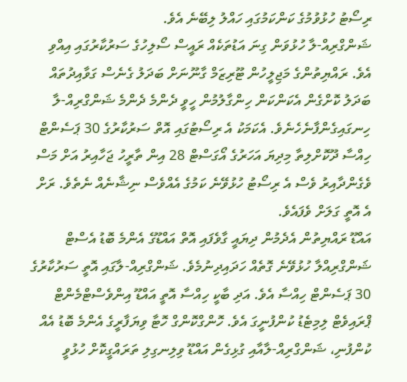ރިސޯޓު ހުޅުވުމުގެ ކަންކަމުގައި ހައްލު ލިބޭނެ އެވެ.
ޝަންގްރިއް-ލާ ހުޅުވަން ގިނަ އަޑުތަކެއް ރައީސް ސޯލިހުގެ ސަރުކާރުގައި އިއްވި އެވެ. ރައްޔިތުންގެ މަޖިލީހުން ޓޫރިޒަމް ގާނޫނަށް ބަދަލު ގެނެސް ގަވާއިދުތައް ބަދަލު ކޮށްގެން އެކަންކަން ހިންގާލުމުން ހީވީ ދެންމެ ދެންމެ ޝަންގްރިއް-ލާ ހިނގައިގެންފާނެހެނެވެ. އެކަމަކު އެ ރިސޯޓުގައި އޮތް ސަރުކާރުގެ 30 ޕަސެންޓް ހިއްސާ ދޫކޮށްލިތާ މިދިޔަ އަހަރުގެ އޯގަސްޓް 28 އިން ތާރީހު ޖަހާއިރު އަށް މަސް ވެގެންދާއިރު ވެސް އެ ރިސޯޓު ހުޅުވޭނެ ކަމުގެ އެއްވެސް ނިޝާނެއް ނެތެވެ. ރަށް އެ އޮތީ ގަލަށް ވެފައެވެ.
އައްޑޫ ރައްޔިތުން އެދެމުން ދިޔައީ ގާވެފައި އޮތް އައްޑޫގެ އެންމެ ބޮޑު އެސްޓް ޝަންގްރިއްލާ ހުޅުވޭނެ ގޮތެއް ހަދައިދިނުމެވެ. ޝަންގްރިއް-ލާގައި އޮތީ ސަރުކާރުގެ 30 ޕަސެންޓް ހިއްސާ އެވެ. އަދި ބާކީ ހިއްސާ އޮތީ އައްޑޫ އިންވެސްޓްމެންޓް ޕްރައިވެޓް ލިމިޓެޑު ކުންފުނީގަ އެވެ. ހޮންގްކޮންގް ހޮޓާ ވިޔަފާރީގެ އެންމެ ބޮޑު އެއް ކުންފުނި، ޝަންގްރިއް-ލާއާއި ގުޅިގެން އައްޑޫ ވިލިނގިލި ތަރައްގީކޮށް ހުޅުވީ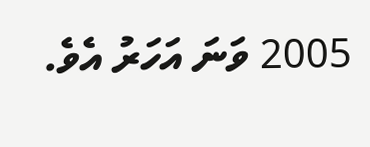2005 ވަނަ އަހަރު އެވެ.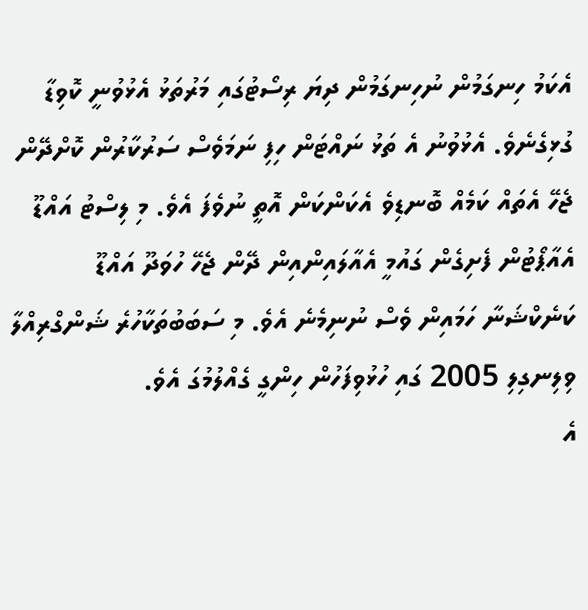އެކަމު ހިނގަމުން ނުހިނގަމުން ދިޔަ ރިސޯޓުގައި މަރުތަޅު އެޅުވުނީ ކޮވިޑާ ގުޅިގެނެވެ. އެޅުވުނު އެ ތަޅު ނައްޓަން ހިފި ނަމަވެސް ސަރުކާރުން ކޮށްދޭން ޖެހޭ އެތައް ކަމެއް ބޮނޑިވެ އެކަންކަން އޮތީ ނުވެފަ އެވެ. މި ލިސްޓު އައްޑޫ އެއާޕޯޓުން ފެށިގެން ގައުމީ އެއާލައިންއިން ދޭން ޖެހޭ ހުވަދޫ އައްޑޫ ކަނެކްޝަނާ ހަމައިން ވެސް ނުނިމެނެ އެވެ. މި ސަބަބުތަކާހުރެ ޝަންގްރިއްލާ ވިލިނގިލި 2005 ގައި ހުޅުވިފަހުން ހިންގީ ގެއްލުމުގަ އެވެ.
އެ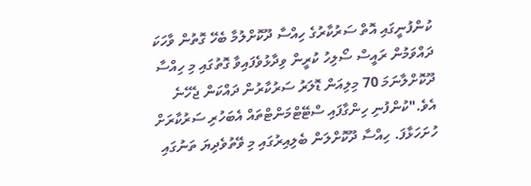ކުންފުނީގައި އޮތް ސަރުކާރުގެ ހިއްސާ ދޫކޮށްލުމާ ބެހޭ ގޮތުން ވާހަކަ ދައްވަމުން ރައީސް ސޯލިހު ކުރީން ވިދާޅުވެފައިވާ ގޮތުގައި މި ހިއްސާ ދޫކޮށްލާނަމަ 70 މިލިއަން ޑޮލަރު ސަރުކާރުން ދައްކަން ޖެހޭނެ އެވެ."ކުންފުނި ހިންގާފައި ސްޓޭޓްމަންޓްތައް އެބަހުރި ސަރުކާރަށް ހުށަހަޅާފަ. ހިއްސާ ދޫކޮށްލަން ބެލިއިރުގައި މި ވޭތުވެދިޔަ ތަނުގައި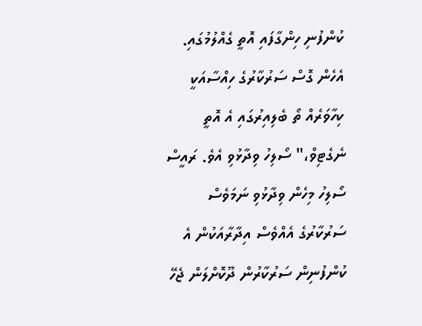ކުންފުނި ހިންގާފައި އޮތީ ގެއްލުމުގައި. އެހެން ގޮސް ސަރުކާރުގެ ހިއްސާއަކީ ކިހާވަރެއް ތޯ ބެލިއިރުގައި އެ އޮތީ ނެގެޓިވް،" ސޯލިހު ވިދާޅުވި އެވެ. ރައީސް ސޯލިހު މިހެން ވިދާޅުވި ނަމަވެސް ސަރުކާރުގެ އެއްވެސް އިދާރާއަކުން އެ ކުންފުނިން ސަރުކާރުން ދޫކޮށްލަން ޖެހޭ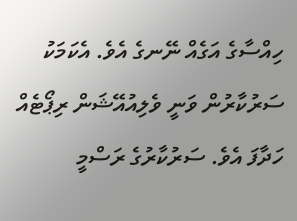ހިއްސާގެ އަގެއް ނޭނގެ އެވެ. އެކަމަކު ސަރުކާރުން ވަނީ ވެލިއުއޭޝަން ރިޕޯޓެއް ހަދާފަ އެވެ. ސަރުކާރުގެ ރަސްމީ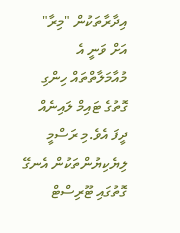އިދާރާތަކުން "މިރާ" އަށް ވަނީ އެ މުއާމަލާތްތައް ހިންގި ގޮތުގެ ޓައިމް ލައިނެއް ދީފަ އެވެ.މި ރަސްމީ ލިޔެކިޔުންތަކުން އެނގޭ ގޮތުގައި ޓޫރިސްޓް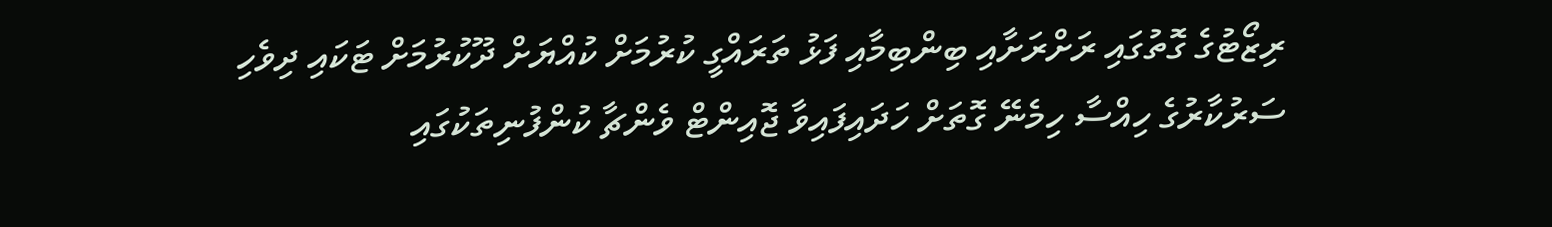ރިޒޯޓުގެ ގޮތުގައި ރަށްރަށާއި ބިންބިމާއި ފަޅު ތަރައްގީ ކުރުމަށް ކުއްޔަށް ދޫކުރުމަށް ޓަކައި ދިވެހި ސަރުކާރުގެ ހިއްސާ ހިމެނޭ ގޮތަށް ހަދައިފައިވާ ޖޮއިންޓް ވެންޗާ ކުންފުނިތަކުގައި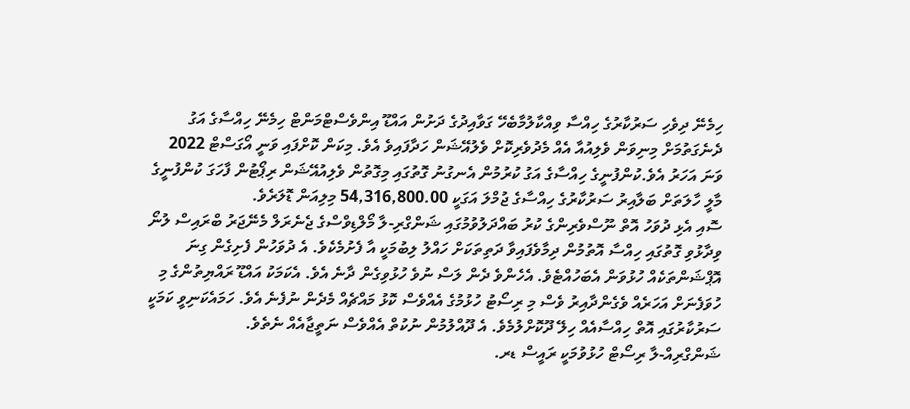ހިމެނޭ ދިވެހި ސަރުކާރުގެ ހިއްސާ ވިއްކާލުމާބެހޭ ގަވާއިދުގެ ދަށުން އައްޑޫ އިންވެސްޓްމަންޓް ހިމެނޭ ހިއްސާގެ އަގު ދެނެގަތުމަށް މިނިވަން ވެލިއުއާ އެއް މެދުވެރިކޮށް ވެލުއޭޝަން ހަދާފައިވެ އެވެ. މިކަން ކޮށްފައި ވަނީ އޯގަސްޓް 2022 ވަނަ އަހަރު އެވެ.ކުންފުނީގެ ހިއްސާގެ އަގު ކުރުމުން އެނގުނު ގޮތުގައި މިގޮތުން ވެލިއުއޭޝަން ރިޕޯޓުން ފާހަގަ ކުންފުނީގެ މާލީ ހާލަތަށް ބަލާއިރު ސަރުކާރުގެ ހިއްސާގެ ޖުމްލަ އަގަކީ 54,316,800.00 މިލިއަން ޑޮލަރެވެ.
ސޮއި އެޅި ދުވަހު އޮތް ނޫސްވެރިންގެ ކުރު ބައްދަލުވުމުގައި ޝަންގްރި-ލާ މޯލްޑިވްސްގެ ޖެނެރަލް މެނޭޖަރު ބްރައިސް ލުނޯ ވިދާޅުވި ގޮތުގައި ހިއްސާ އޮތުމުން ދިމާވެފައިވާ ދަތިތަކަށް ހައްލު ލިބުމަކީ އާ ފެށުމެކެވެ. އެ ދުވަހުން ފެށިގެން ގިނަ އޮޕްޝަންތަކެއް ހުޅުވަން އެބަހުއްޓެވެ. އެހެންވެ ދެން ލަސް ނުވެ ހުޅުވިގެން ދާނެ އެވެ. އެކަމަކު އައްޑޫ ރައްޔިތުންގެ މި ހުވަފެނަށް އަހަރެއް ވެގެންދާއިރު ވެސް މި ރިސޯޓު ހުޅުމުގެ އެއްވެސް ކޮޅު މައްޗެއް މެދެން ނުފެނެ އެވެ. ހަމައެކަނިވީ ކަމަކީ ސަރުކާރުގައި އޮތް ހިއްސާއެއް ހިލޭ ދޫކޮށްލުމެވެ. އެ ދޫއްލުމުން ނުކުތް އެއްވެސް ނަތީޖާއެއް ނެތެވެ.
ޝަންގްރިއް-ލާ ރިސޯޓް ހުޅުވުމަކީ ރައީސް ޑރ.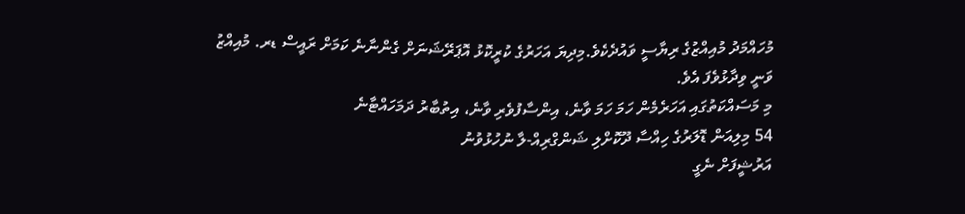މުހައްމަދު މުއިއްޒުގެ ރިޔާސީ ވައުދެކެވެ.މިދިޔަ އަހަރުގެ ކުރީކޮޅު އޮޕަރޭޝަނަށް ގެންނާނެ ކަމަށް ރައީސް ޑރ. މުއިއްޒު ވަނީ ވިދާޅުވެފަ އެވެ.
މި މަސައްކަތުގައި އަހަރެމެން ހަމަ ހަމަ ވާނެ، އިންސާފުވެރި ވާނެ، އިތުބާރު ދަމަހައްޓާނެ
54 މިލިއަން ޑޮލަރުގެ ހިއްސާ ދޫކޮށްލި ޝަންގްރިއް-ލާ ނުހުޅުވުނު
އަރުޝީފަށް ނެގީ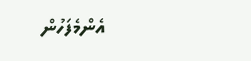އެންމެފަހުން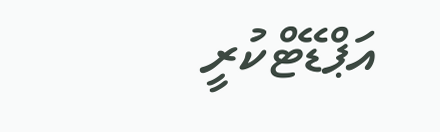އަޕްޑޭޓްކުރީ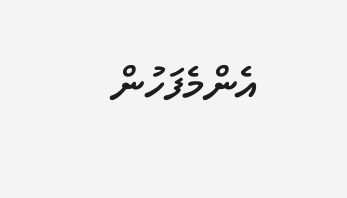އެންމެފަހުން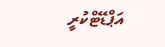އަޕްޑޭޓްކުރީ